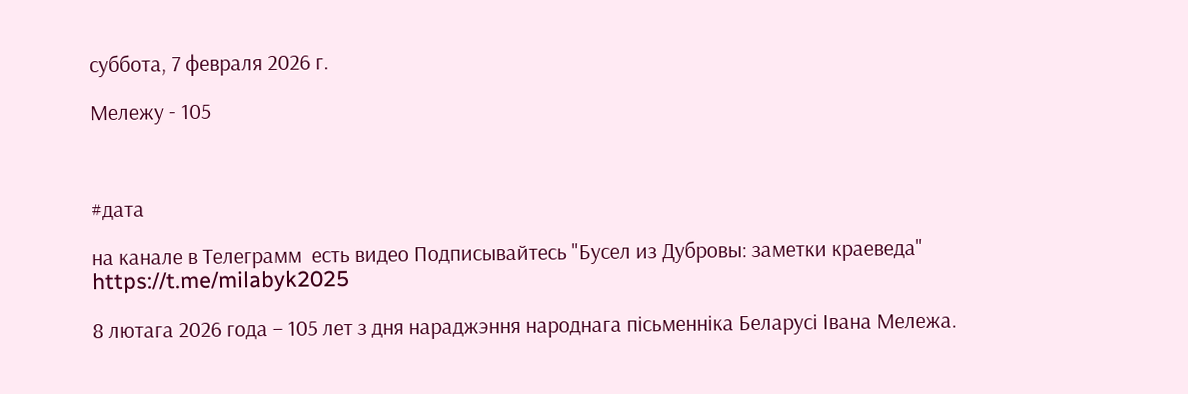суббота, 7 февраля 2026 г.

Мележу - 105



#дата

на канале в Телеграмм  есть видео Подписывайтесь "Бусел из Дубровы: заметки краеведа"   https://t.me/milabyk2025

8 лютага 2026 года – 105 лет з дня нараджэння народнага пісьменніка Беларусі Івана Мележа.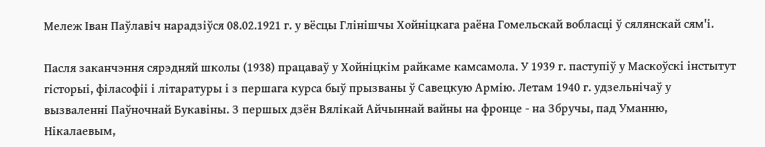Мележ Іван Паўлавіч нарадзіўся 08.02.1921 г. у вёсцы Глінішчы Хойніцкага раёна Гомельскай вобласці ў сялянскай сям'і.

Пасля заканчэння сярэдняй школы (1938) працаваў у Хойніцкім райкаме камсамола. У 1939 г. паступіў у Маскоўскі інстытут гісторыі, філасофіі і літаратуры і з першага курса быў прызваны ў Савецкую Армію. Летам 1940 г. удзельнічаў у вызваленні Паўночнай Букавіны. З першых дзён Вялікай Айчыннай вайны на фронце - на Збручы, пад Уманню, Нікалаевым,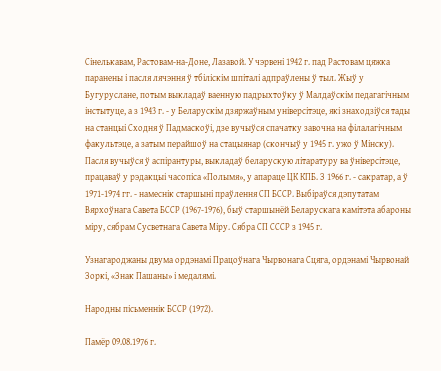Сінелькавам, Растовам-на-Доне, Лазавой. У чэрвені 1942 г. пад Растовам цяжка паранены і пасля лячэння ў тбіліскім шпіталі адпраўлены ў тыл. Жыў у Бугуруслане, потым выкладаў ваенную падрыхтоўку ў Малдаўскім педагагічным інстытуце, а з 1943 г. - у Беларускім дзяржаўным універсітэце, які знаходзіўся тады на станцыі Сходня ў Падмаскоўі, дзе вучыўся спачатку завочна на філалагічным факультэце, а затым перайшоў на стацыянар (скончыў у 1945 г. ужо ў Мінску). Пасля вучыўся ў аспірантуры, выкладаў беларускую літаратуру ва ўніверсітэце, працаваў у рэдакцыі часопіса «Полымя», у апараце ЦК КПБ. З 1966 г. - сакратар, а ў 1971-1974 гг. - намеснік старшыні праўлення СП БССР. Выбіраўся дэпутатам Вярхоўнага Савета БССР (1967-1976), быў старшынёй Беларускага камітэта абароны міру, сябрам Сусветнага Савета Міру. Сябра СП СССР з 1945 г.

Узнагароджаны двума ордэнамі Працоўнага Чырвонага Сцяга, ордэнамі Чырвонай Зоркі, «Знак Пашаны» і медалямі.

Народны пісьменнік БССР (1972).

Памёр 09.08.1976 г.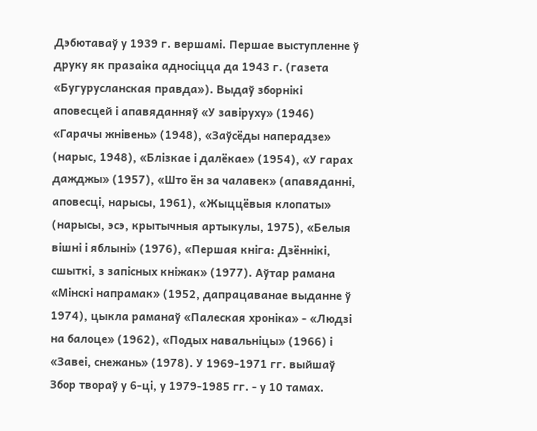Дэбютаваў у 1939 г. вершамі. Першае выступленне ў друку як празаіка адносіцца да 1943 г. (газета «Бугурусланская правда»). Выдаў зборнікі аповесцей і апавяданняў «У завіруху» (1946) «Гарачы жнівень» (1948), «Заўсёды наперадзе» (нарыс, 1948), «Блізкае і далёкае» (1954), «У гарах дажджы» (1957), «Што ён за чалавек» (апавяданні, аповесці, нарысы, 1961), «Жыццёвыя клопаты» (нарысы, эсэ, крытычныя артыкулы, 1975), «Белыя вішні і яблыні» (1976), «Першая кніга: Дзённікі, сшыткі, з запісных кніжак» (1977). Аўтар рамана «Мінскі напрамак» (1952, дапрацаванае выданне ў 1974), цыкла раманаў «Палеская хроніка» - «Людзі на балоце» (1962), «Подых навальніцы» (1966) і «Завеі, снежань» (1978). У 1969-1971 гг. выйшаў Збор твораў у 6-ці, у 1979-1985 гг. - у 10 тамах.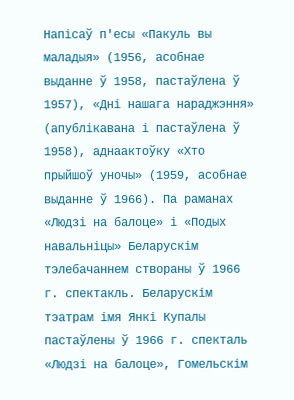Напісаў п'есы «Пакуль вы маладыя» (1956, асобнае выданне ў 1958, пастаўлена ў 1957), «Дні нашага нараджэння» (апублікавана і пастаўлена ў 1958), аднаактоўку «Хто прыйшоў уночы» (1959, асобнае выданне ў 1966). Па раманах «Людзі на балоце» і «Подых навальніцы» Беларускім тэлебачаннем створаны ў 1966 г. спектакль. Беларускім тэатрам імя Янкі Купалы пастаўлены ў 1966 г. спекталь «Людзі на балоце», Гомельскім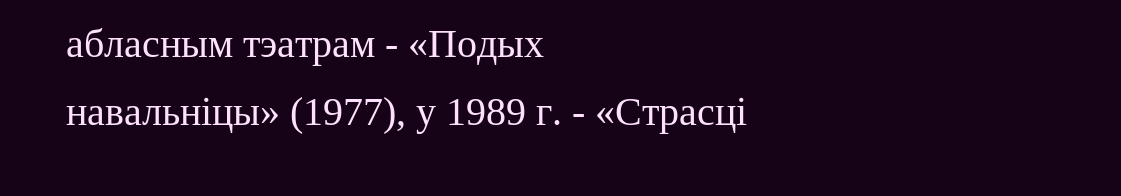абласным тэатрам - «Подых навальніцы» (1977), у 1989 г. - «Страсці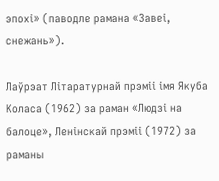эпохі» (паводле рамана «Завеі, снежань»).

Лаўрэат Літаратурнай прэміі імя Якуба Коласа (1962) за раман «Людзі на балоце», Ленінскай прэміі (1972) за раманы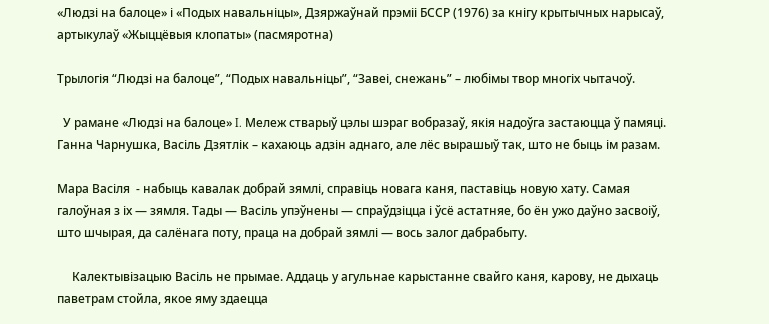«Людзі на балоце» і «Подых навальніцы», Дзяржаўнай прэміі БССР (1976) за кнігу крытычных нарысаў, артыкулаў «Жыццёвыя клопаты» (пасмяротна)

Трылогія “Людзі на балоце”, “Подых навальніцы”, “Завеі, снежань” – любімы твор многіх чытачоў.

  У рамане «Людзі на балоце» I. Мележ стварыў цэлы шэраг вобразаў, якія надоўга застаюцца ў памяці. Ганна Чарнушка, Васіль Дзятлік – кахаюць адзін аднаго, але лёс вырашыў так, што не быць ім разам.

Мара Васіля  - набыць кавалак добрай зямлі, справіць новага каня, паставіць новую хату. Самая галоўная з іх — зямля. Тады — Васіль упэўнены — спраўдзіцца і ўсё астатняе, бо ён ужо даўно засвоіў, што шчырая, да салёнага поту, праца на добрай зямлі — вось залог дабрабыту.

     Калектывізацыю Васіль не прымае. Аддаць у агульнае карыстанне свайго каня, карову, не дыхаць паветрам стойла, якое яму здаецца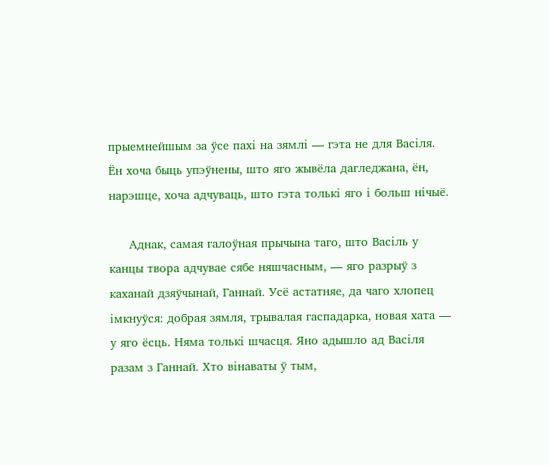прыемнейшым за ўсе пахі на зямлі — гэта не для Васіля. Ён хоча быць упэўнены, што яго жывёла дагледжана, ён, нарэшце, хоча адчуваць, што гэта толькі яго і больш нічыё.

     Аднак, самая галоўная прычына таго, што Васіль у канцы твора адчувае сябе няшчасным, — яго разрыў з каханай дзяўчынай, Ганнай. Усё астатняе, да чаго хлопец імкнуўся: добрая зямля, трывалая гаспадарка, новая хата — у яго ёсць. Няма толькі шчасця. Яно адышло ад Васіля разам з Ганнай. Хто вінаваты ў тым,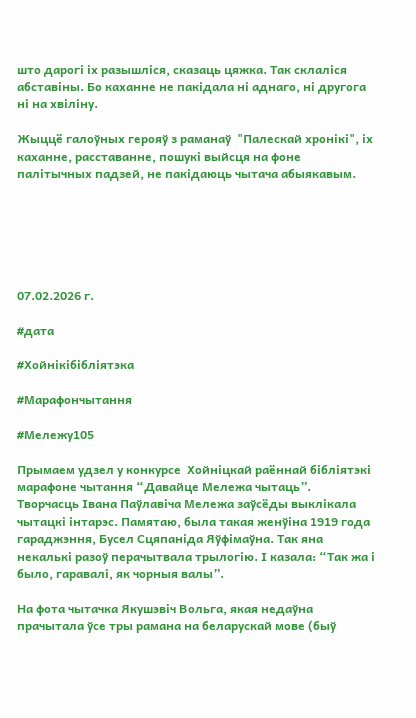што дарогі іх разышліся, сказаць цяжка. Так склаліся абставіны. Бо каханне не пакідала ні аднаго, ні другога ні на хвіліну.

Жыццё галоўных герояў з раманаў  "Палескай хронікі", іх каханне, расставанне, пошукі выйсця на фоне палітычных падзей, не пакідаюць чытача абыякавым.






07.02.2026 г.

#дата

#Хойнікібібліятэка

#Марафончытання

#Мележу105

Прымаем удзел у конкурсе  Хойніцкай раённай бібліятэкі марафоне чытання “Давайце Мележа чытаць”. Творчасць Івана Паўлавіча Мележа заўсёды выклікала чытацкі інтарэс. Памятаю, была такая женўіна 1919 года гараджэння, Бусел Сцяпаніда Яўфімаўна. Так яна некалькі разоў перачытвала трылогію. І казала: “Так жа і было, гаравалі, як чорныя валы”.

На фота чытачка Якушэвіч Вольга, якая недаўна прачытала ўсе тры рамана на беларускай мове (быў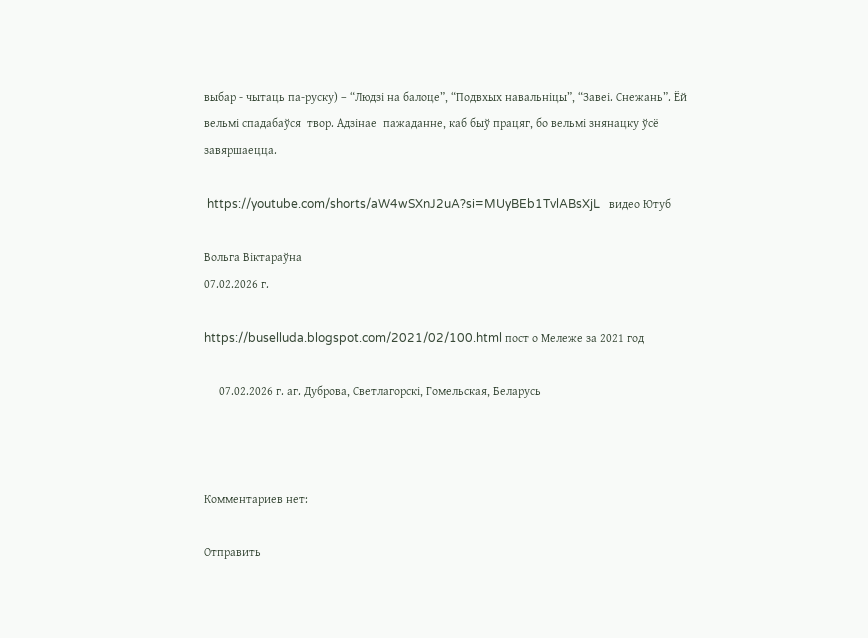выбар - чытаць па-руску) – “Людзі на балоце”, “Подвхых навальніцы”, “Завеі. Снежань”. Ёй вельмі спадабаўся  твор. Адзінае  пажаданне, каб быў працяг, бо вельмі знянацку ўсё завяршаецца.

 https://youtube.com/shorts/aW4wSXnJ2uA?si=MUyBEb1TvlABsXjL   видео Ютуб

Вольга Віктараўна
07.02.2026 г.

https://buselluda.blogspot.com/2021/02/100.html пост о Мележе за 2021 год

     07.02.2026 г. аг. Дуброва, Светлагорскі, Гомельская, Беларусь



Комментариев нет:

Отправить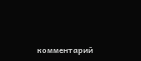комментарий